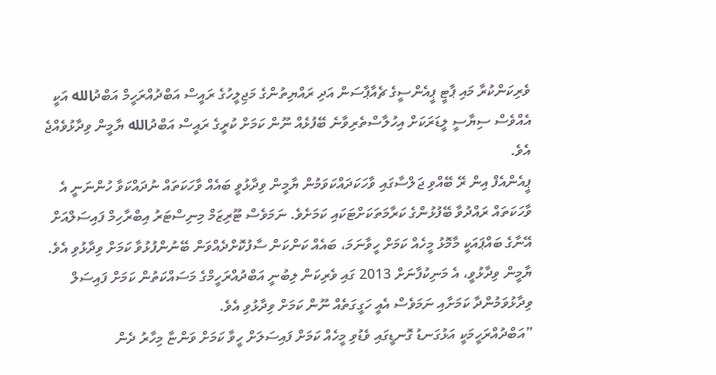ވެރިކަންކުރާ މައި ޕާޓީ ޕީއެންސީގެ ޗެއާޕާސަން އަދި ރައްޔިތުންގެ މަޖިލީހުގެ ރައީސް އަބްދުއްރަހީމް އަބްދުالله އަކީ އެއްވެސް ސިޔާސީ ލީޑަރަކަށް އިހުލާސްތެރިވާނެ ބޭފުޅެއް ނޫން ކަމަށް ކުރީގެ ރައީސް އަބްދުالله ޔާމީން ވިދާޅުވެއްޖެ އެވެ.
ޕީއެންއެފް އިން ރޭ ބޭއްވި ޖަލްސާގައި ވާހަކަދައްކަވަމުން ޔާމީން ވިދާޅުވީ ބައެއް ވާހަކަތައް ނުދައްކަވާ ހުންނަނީ އެ ވާހަކަތައް ރައްދުވާ ބޭފުޅުންގެ ކަރާމަތަކަށްޓަކައި ކަމަށެވެ. ނަމަވެސް ޓޫރިޒަމް މިނިސްޓަރު އިބްރާހިމް ފައިސަލްއަށް އޭނާގެ ބައްޕައަކީ މާމޮޅު މީހެއް ކަމަށް ހީވާނަމަ، ބައެއް ކަންކަން ސާފުކޮށްދެއްވަން ބޭނުންފުޅުވާ ކަމަށް ވިދާޅުވި އެވެ.
ޔާމީން ވިދާޅުވީ، އެ މަނިކުފާނަށް 2013 ގައި ވެރިކަން ލިބުނީ އަބްދުއްރަހީމްގެ މަސައްކަތުން ކަމަށް ފައިސަލް ވިދާޅުވަމުންދާ ކަމަށާއި ނަމަވެސް އެއީ ހަގީގަތެއް ނޫން ކަމަށް ވިދާޅުވި އެވެ.
”އަބްދުއްރަހީމަކީ އަޅުގަނޑު ގޮނޑީގައި ވެޑުވި މީހެއް ކަމަށް ފައިސަލަށް ހީވާ ކަމަށް ވަންޏާ މިހާރު ދެން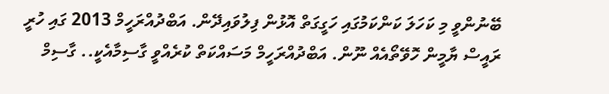ބޭނުންވީ މި ކަހަލަ ކަންކަމުގައި ހަގީގަތް އޮޅުން ފިލުވައިދޭން. އަބްދުއްރަހީމް 2013 ގައި ހުރީ ރައީސް ޔާމީން ހޮވޭތޯއެއް ނޫން. އަބްދުއްރަހީމް މަސައްކަތް ކުރެއްވީ ގާސިމާއެކީ.. ގާސިމް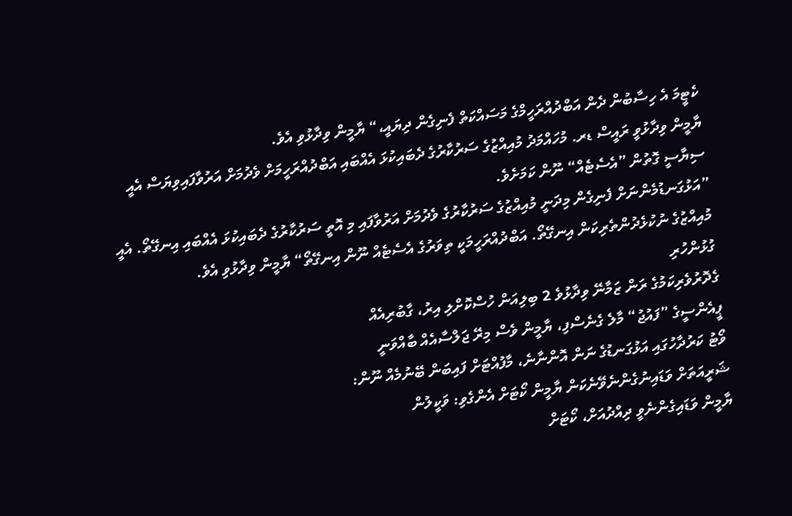ކެޓީމަ އެ ހިސާބުން ދެން އަބްދުއްރަހީމްގެ މަސައްކަތް ފެނިގެން ދިޔައީ،“ ޔާމީން ވިދާޅުވި އެވެ.
ޔާމީން ވިދާޅުވީ ރައީސް ޑރ. މުހައްމަދު މުއިއްޒުގެ ސަރުކާރުގެ ދެބައިކުޅަ އެއްބައި އަބްދުއްރަހީމަށް ވެދުމަށް އަރުވާފައިވިޔަސް އެއީ ސިޔާސީ ގޮތުން ”އެސެޓެއް“ ނޫން ކަމަށެވެ.
”އަޅުގަނޑުމެންނަށް ފެނިގެން މިދަނީ މުއިއްޒުގެ ސަރުކާރުގެ ވެދުމަށް އަރުވާފައި މި އޮތީ ސަރުކާރުގެ ދެބައިކުޅަ އެއްބައި އިނގޭތޯ. އެއީ މުއިއްޒުގެ ނުކުޅެދުންތެރިކަން އިނގޭތޯ. އަބްދުއްރަހީމަކީ ތިވަރުގެ އެސެޓެއް ނޫން އިނގޭތޯ“ ޔާމީން ވިދާޅުވި އެވެ.
ގުޅުންހުރި
ގެދޮރުވެރިކަމުގެ ރަން ޒަމާނޭ ވިދާޅުވެ 2 ބިލިއަން ހުސްކޮށްލި އިރު، ގާބުރިއެއް
ޕީއެންސީގެ ”ފައުޖު“ މާލެ ގެނެސްފި، ޔާމީން ވެސް މިރޭ ޖަލްސާއެއް ބާއްވަނީ
ވޯޓު ކަރުދާހުގައި އަޅުގަނޑުގެ ނަން އޮންނާނެ، މާފުއްޓަށް ފައިބަން ބޭނުމެއް ނޫން:
ޝަރީއަތަށް ވަޑައިނުގެންނެވޭނެކަން ޔާމީން ކޯޓަށް އެންގެވި: ވަކީލުން
ޔާމީން ވަޑައިގެންނެވީ ދިއްދުއަށް، ކޯޓަށް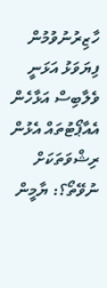ހާޒިރުނުވުމުން ފިޔަވަޅު އަޅަނީ
ވެލާބިސް އަޅާހެން އެއާޕޯޓުތައް އެޅުން ރިޝްވަތަކަށް ނުވޭތޯ؟: ޔާމީން